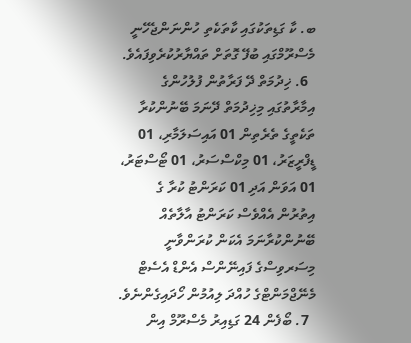ބ. ކާ ގަޑިތަކުގައި ކާތަކެތި ހުންނަންޖެހޭނީ މެސްރޫމްގައި ބުފޭ ގޮތަށް ތައްޔާރުކުރެވިފައެވެ.
  6. ޚިދުމަތް ދޭ ފަރާތުން ފުލުހުންގެ އިމާރާތުގައި މިޚިދުމަތް ދޭނަމަ ބޭނުންކުރާ ތަކެތީގެ ތެރެތިން 01 އައިސަލަމާރި، 01 ޑީފްރީޒަރު، 01 މިކްސްސަރު، 01 ޓޯސްޓަރު، 01 އަވަން އަދި 01 ކަރަންޓު ކުރާ ގެ އިތުރުން އެއްވެސް ކަރަންޓު އާލާތެއް ބޭނުންކުރާނަމަ އެކަން ކުރަންވާނީ މިސަރވިސްގެ ފައިނޭންސް އެންޑް އެސެޓް މެނޭޖްމަންޓްގެ ހުއްދަ ލިއުމުން ހޯދައިގެންނެވެ.
  7. ބޯފެން 24 ގަޑިއިރު މެސްރޫމް އިން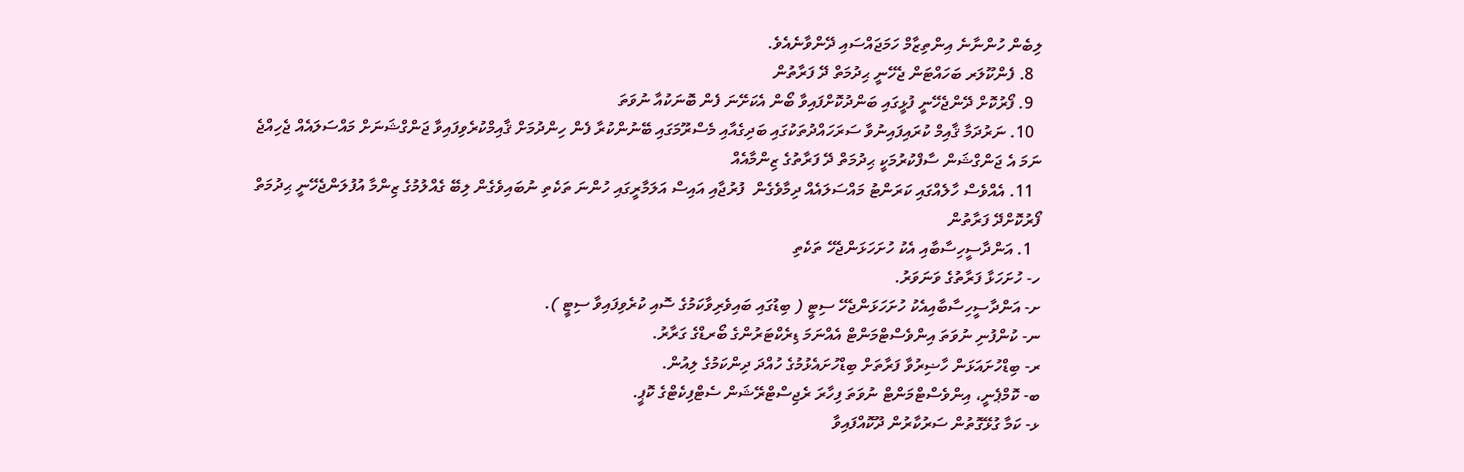ލިބެން ހުންނާނެ އިންތިޒާމް ހަމަޖައްސައި ދޭންވާނެއެވެ.
  8. ފެންކޫލަރ ބަހައްޓަން ޖެހޭނީ ޙިދުމަތް ދޭ ފަރާތުން
  9. ފޯރުކޮށް ދޭންޖެހޭނީ ފުޅީގައި ބަންދުކޮށްފައިވާ ބޯން އެކަށޭނަ ފެން ބޮނަކުއާ ނުވަތަ
  10. ނަރުދަމާ ޤާއިމް ކުރައިފައިނުވާ ސަރަހައްދުތަކުގައި ބަދިގެއާއި މެސްރޫމަގައި ބޭނުންކުރާ ފެން ހިންދުމަށް ޤާއިމްކުރެވިފައިވާ ޖަންގްޝަނަށް މައްސަލައެއް ޖެހިއްޖެ ނަމަ އެ ޖަންގްޝަން ސާފްކުރުމަކީ ޙިދުމަތް ދޭ ފަރާތުގެ ޒިންމާއެއް
  11. އެއްވެސް ހާލެއްގައި ކަރަންޓު މައްސަލައެއް ދިމާވެގެން  ފުރުޖާއި އައިސް އަލަމާރީގައި ހުންނަ ތަކެތި ނުބައިވެގެން ލިބޭ ގެއްލުމުގެ ޒިންމާ އުފުލަންޖެހޭނީ ޙިދުމަތް ފޯރުކޮށްދޭ ފަރާތުން
  1. އަންދާސީހިސާބާއި އެކު ހުށަހަޅަންޖެހޭ ތަކެތި
ހ- ހުށަހަޅާ ފަރާތުގެ ވަނަވަރު.
ށ- އަންދާސީހިސާބާއިއެކު ހުށަހަޅަންޖެހޭ ސިޓީ ( ބިޑުގައި ބައިވެރިވާކަމުގެ ސޮއި ކުރެވިފައިވާ ސިޓީ ).
ނ- ކުންފުނި ނުވަތަ އިންވެސްޓްމަންޓް އެއްނަމަ ޑިރެކްޓަރުންގެ ބޯރޑްގެ ގަރާރު.
ރ- ބިޑްހުށައަޅަން ހާޟިރުވާ ފަރާތަށް ބިޑްހުށައެޅުމުގެ ހުއްދަ ދިންކަމުގެ ލިއުން.
ބ- ކޮމްޕެނީ، އިންވެސްޓްމަންޓް ނުވަތަ ފިހާރަ ރެޖިސްޓްރޭޝަން ސެޓްފިކެޓްގެ ކޮޕީ.
ޅ- ކަމާ ގުޅޭގޮތުން ސަރުކާރުން ދޫކޮއްފައިވާ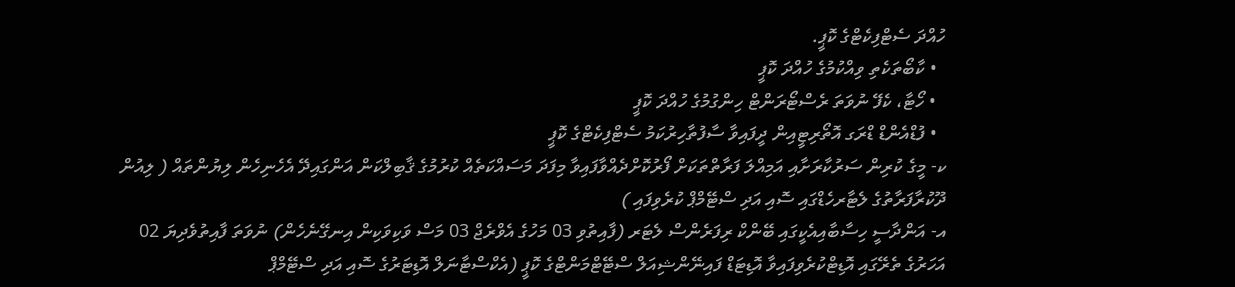ހުއްދަ ސެޓްފިކެޓްގެ ކޮޕީ.
  • ކާބޯތަކެތި ވިއްކުމުގެ ހުއްދަ ކޮޕީ
  • ހޯޓާ، ކެފޭ ނުވަތަ ރެސްޓޯރަންޓް ހިންގުމުގެ ހުއްދަ ކޮޕީ
  • ފުޑްއެންޑް ޑްރަގ އޮތޯރިޓީއިން ދީފައިވާ ސާފުތާހިރުކަމު ސެޓްފިކެޓްގެ ކޮޕީ
ކ- މީގެ ކުރިން ސަރުކާރަށާއި އަމިއްލަ ފަރާތްތަކަށް ފޯރުކޮށްދެއްވާފައިވާ މިފަދަ މަސައްކަތެއް ކުރުމުގެ ޤާބިލްކަން އަންގައިދޭ އެހެނިހެން ލިޔުންތައް ( ލިއުން ދޫކުރާފަރާތުގެ ލެޓާރހެޑްގައި ސޮއި އަދި ސްޓޭމްޕް ކުރެވިފައި )
އ- އަންދާސީ ހިސާބާއިއެކީގައި ބޭންކް ރިފަރެންސް ލެޓަރ (ފާއިތުވި 03 މަހުގެ އެވްރެޖް 03 މަސް ވަކިވަކިން އިނގޭނެހެން) ނުވަތަ ފާއިތުވެދިޔަ 02 އަހަރުގެ ތެރޭގައި އޮޑިޓްކުރެވިފައިވާ އޮޑިޓަޑް ފައިނޭންޝިއަލް ސްޓޭޓްމަންޓްގެ ކޮޕީ (އެކްސްޓާނަލް އޮޑިޓަރުގެ ސޮއި އަދި ސްޓޭމްޕް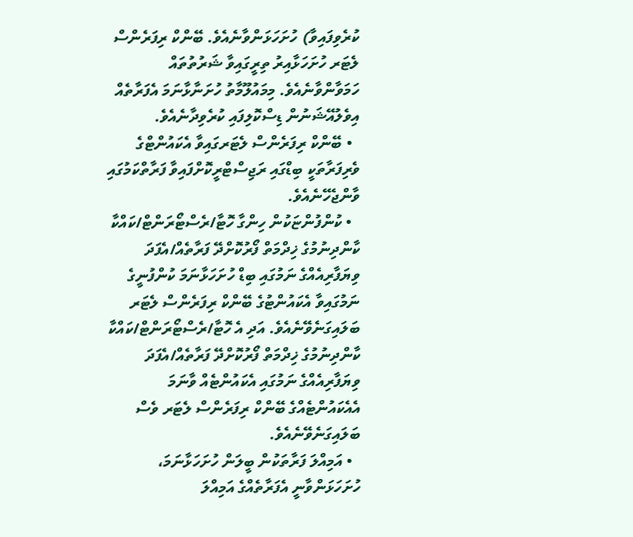ކުރެވިފައިވާ) ހުށަހަޅަންވާނެއެވެ. ބޭންކް ރިފަރެންސް ލެޓަރ ހުށަހަޅާއިރު ތިރީގައިވާ ޝަރުތުތައް ހަމަވާންވާނެއެވެ. މިމައުލޫމާތު ހުށަނާޅާނަމަ އެފަރާތެއް އިވެލުއޭޝަނުން ޑިސްކޮލިފައި ކުރެވިދާނެއެވެ.
  • ބޭންކް ރިފަރެންސް ލެޓަރގައިވާ އެކައުންޓްގެ ވެރިފަރާތަކީ ބިޑްގައި ރަޖިސްޓްރީކޮށްފައިވާ ފަރާތްކަމުގައި ވާންޖެހޭނެއެވެ.
  • ކުންފުންޏަކުން ހިންގާ ހޮޓާ/ރެސްޓޯރަންޓް/ކައްކާ ކާންދިނުމުގެ ޚިދްމަތް ފޯރުކޮށްދޭ ފަރާތެއް/އެފަދަ ވިޔަފާރިއެއްގެ ނަމުގައި ބިޑް ހުށަހަޅާނަމަ ކުންފުނީގެ ނަމުގައިވާ އެކައުންޓުގެ ބޭންކް ރިފަރެންސް ލެޓަރ ބަލައިގަނެވޭނެއެވެ. އަދި އެ ހޮޓާ/ރެސްޓޯރަންޓް/ކައްކާ ކާންދިނުމުގެ ޚިދްމަތް ފޯރުކޮށްދޭ ފަރާތެއް/އެފަދަ ވިޔަފާރިއެއްގެ ނަމުގައި އެކައުންޓެއް ވާނަމަ އެއެކައުންޓެއްގެ ބޭންކް ރިފަރެންސް ލެޓަރ ވެސް ބަލައިގަނެވޭނެއެވެ.
  • އަމިއްލަ ފަރާތަކުން ބީލަން ހުށަހަޅާނަމަ، ހުށަހަޅަންވާނީ އެފަރާތެއްގެ އަމިއްލަ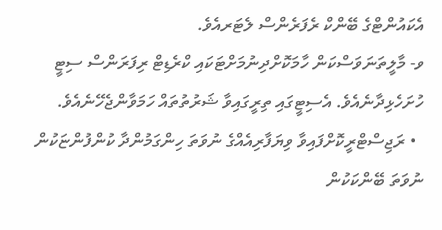އެކައުންޓްގެ ބޭންކް ރެފަރެންސް ލެޓަރއެވެ.
ވ- މާލީތަނަވަސްކަން ހާމަކޮށްދިނުމަށްޓަކައި ކްރެޑިޓް ރިފަރަންސް ސިޓީ ހުށަހެޅިދާނެއެވެ. އެސިޓީގައި ތިރީގައިވާ ޝަރުތުތައް ހަމަވާންޖެހޭނެއެވެ.
  • ރަޖިސްޓްރީކޮށްފައިވާ ވިޔަފާރިއެއްގެ ނުވަތަ ހިންގަމުންދާ ކުންފުންޏަކުން ނުވަތަ ބޭންކަކުން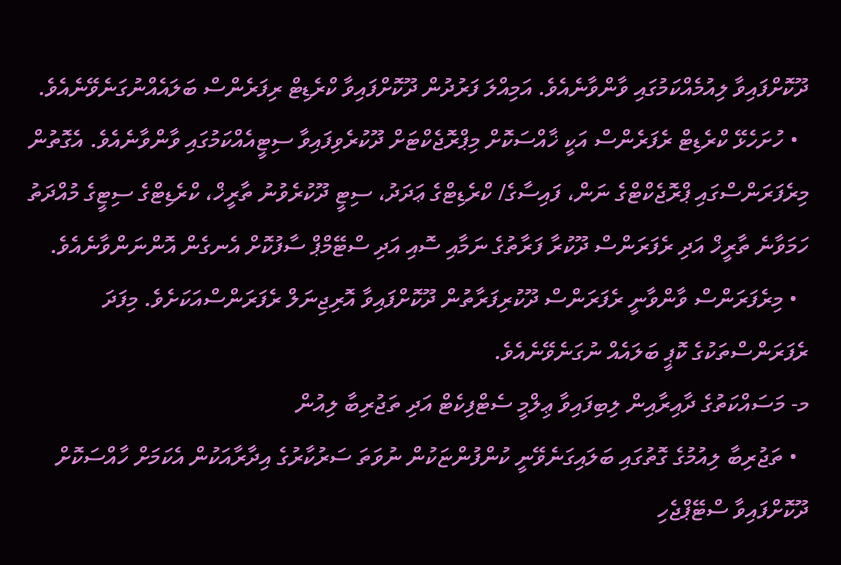ދޫކޮށްފައިވާ ލިއުމެއްކަމުގައި ވާންވާނެއެވެ. އަމިއްލަ ފަރުދުން ދޫކޮށްފައިވާ ކްރެޑިޓް ރިފަރެންސް ބަލައެއްނުގަނެވޭނެއެވެ.
  • ހުށަހެޅޭ ކްރެޑިޓް ރެފަރެންސް އަކީ ޚާއްސަކޮށް މިޕްރޮޖެކްޓަށް ދޫކުރެވިފައިވާ ސިޓީއެއްކަމުގައި ވާންވާނެއެވެ. އެގޮތުން މިރެފަރަންސްގައި ޕްރޮޖެކްޓްގެ ނަން، ފައިސާގެ/ ކްރެޑިޓްގެ ޢަދަދު، ސިޓީ ދޫކުރެވުނު ތާރީޚް، ކްރެޑިޓްގެ ސިޓީގެ މުއްދަތު ހަމަވާނެ ތާރީޚް އަދި ރެފަރަންސް ދޫކުރާ ފަރާތުގެ ނަމާއި ސޮއި އަދި ސްޓޭމްޕް ސާފުކޮށް އެނގެން އޮންނަންވާނެއެވެ.
  • މިރެފަރަންސް ވާންވާނީ ރެފަރަންސް ދޫކުރިފަރާތުން ދޫކޮށްފައިވާ އޮރިޖިނަލް ރެފަރަންސްއަކަށެވެ. މިފަދަ ރެފަރަންސްތަކުގެ ކޮޕީ ބަލައެއް ނުގަނެވޭނެއެވެ.
މ- މަސައްކަތުގެ ދާއިރާއިން ލިބިފައިވާ ޢިލްމީ ސެޓްފިކެޓް އަދި ތަޖުރިބާ ލިއުން
  • ތަޖުރިބާ ލިއުމުގެ ގޮތުގައި ބަލައިގަނެވޭނީ ކުންފުންޏަކުން ނުވަތަ ސަރުކާރުގެ އިދާރާއަކުން އެކަމަށް ހާއްސަކޮށް ދޫކޮށްފައިވާ ސްޓޭޕްޖެހި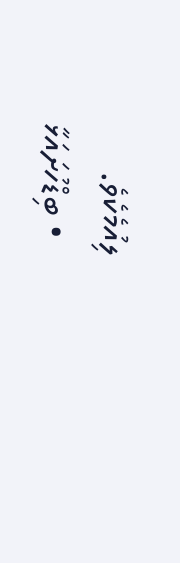ލިއުމެކެވެ.
  • ބިޑްހުށައަޅާ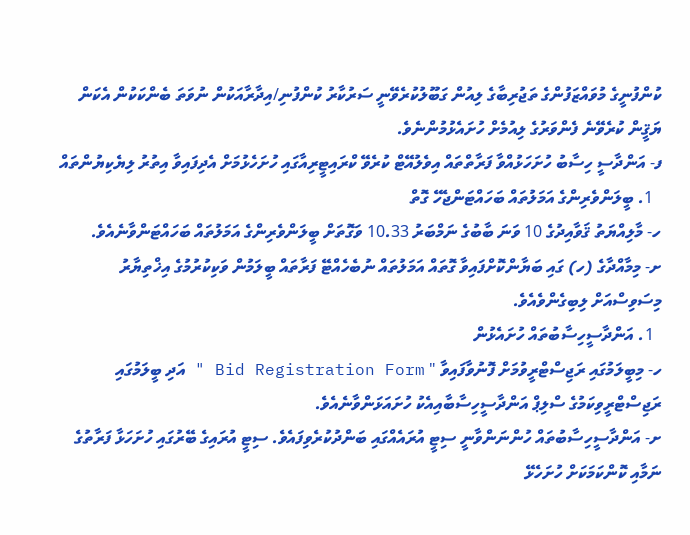ކުންފުނީގެ މުވައްޒަފުންގެ ތަޖުރިބާގެ ލިއުން ގަބޫލުކުރެވޭނީ ސަރުކާރު ކުންފުނި/އިދާރާއަކުން ނުވަތަ ބެންކަކުން އެކަން ޔަޤީން ކުރެވޭނެ ފެންވަރުގެ ލިއުމެށް ހުށައެޅުމުންނެވެ.
ފ- އަންދާސީ ހިސާބު ހުށަހަޅުއްވާ ފަރާތްތައް އިވެލުއޭޓް ކުރެވޭ ކްރައިޓީރިއާގައި ހުށަހެޅުމަށް އެދިފައިވާ އިތުރު ލިޔެކިޔުންތައް
  1. ބީލަންވެރިންގެ އަމަލުތައް ބަހައްޓަންޖެހޭ ގޮތް
ހ- މާލިއްޔަތު ޤަވާއިދުގެ 10 ވަނަ ބާބުގެ ނަމްބަރު 10.33 ވަގޮތަށް ބީލަންވެރިންގެ އަމަލުތައް ބަހައްޓަންވާނެއެވެ.
ށ- މިމާއްދާގެ (ހ) ގައި ބަޔާންކޮށްފައިވާ ގޮތައް އަމަލުތައް ނުބެހެއްޓޭ ފަރާތައް ބީލަމުން ވަކިކުރުމުގެ އިޚްތިޔާރު  މިސަވިސްއަށް ލިބިގެންވެއެވެ.
  1. އަންދާސީހިސާބުތައް ހުށައެޅުން
ހ- މިބީލަމުގައި ރަޖިސްޓްރީވުމަށް ފޮނުވާފައިވާ " Bid Registration Form " އަދި ބީލަމުގައި ރަޖިސްޓްރީވިކަމުގެ ސްލިޕް އަންދާސީހިސާބާއިއެކު ހުށައަޅަންވާނެއެވެ.
ށ- އަންދާސީހިސާބުތައް ހުންނަންވާނީ ސިޓީ އުރައެއްގައި ބަންދުކުރެވިފައެވެ. ސިޓީ އުރައިގެ ބޭރުގައި ހުށަހަޅާ ފަރާތުގެ ނަމާއި ކޮންކަމަކަށް ހުށަހެޅޭ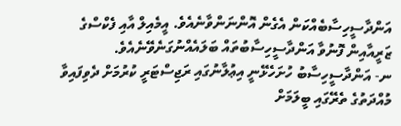އަންދާސީހިސާބެއްކަން އެގެން އޮންނަންވާނެއެވެ. އީމެއިލް އާއި ފެކްސްގެ ޒަރީއާއިން ފޮނުވާ އަންދާސީހިސާބުތައް ބަލައެއްނުގަނެވޭނެއެވެ.
ނ- އަންދާސީހިސާބު ހުށަހެޅޭނީ އިޢުލާނުގައި ރަޖިސްޓަރީ ކުރުމަށް ދެވިފައިވާ މުއްދަތުގެ ތެރޭގައި ބީލަމަށް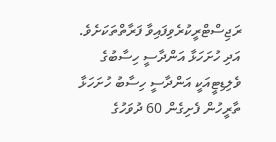ރަޖިސްޓްރީކުރެވިފައިވާ ފަރާތްތަކަށެވެ. އަދި ހުށަހަޅާ އަންދާސީ ހިސާބުގެ ވެލިޑިޓީއަކީ އަންދާސީ ހިސާބު ހުށަހަޅާ ތާރީހުން ފެށިގެން 60 ދުވަހުގެ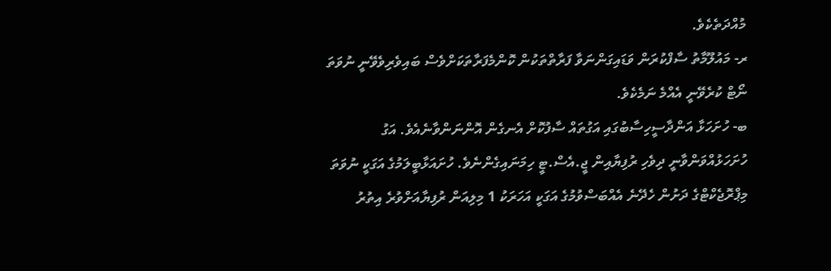މުއްދަތެކެވެ.
ރ- މައުލޫމާތު ސާފްކުރަން ވަޑައިގަންނަވާ ފަރާތްތަކުން ކޮންމެފަރާތަކަށްވެސް ބައިވެރިވެވޭނީ ނުވަތަ ނޯޓް ކުރެވޭނީ އެއްމެ ނަމެކެވެ.
ބ- ހުށަހަޅާ އަންދާސީހިސާބުގައި އަގުތައް ސާފުކޮށް އެނގެން އޮންނަންވާނެއެވެ. އަގު ހުށަހަޅުއްވަންވާނީ ދިވެހި ރުފިޔާއިން ޖީ.އެސް.ޓީ ހިމަނައިގެންނެވެ. ހުށައަޅާބީލަމުގެ އަގަކީ ނުވަތަ މިޕްރޮޖެކްޓްގެ ދަށުން ހެދޭނެ އެއްބަސްވުމުގެ އަގަކީ އަހަރަކު 1 މިލިއަން ރުފިޔާއަށްވުރެ އިތުރު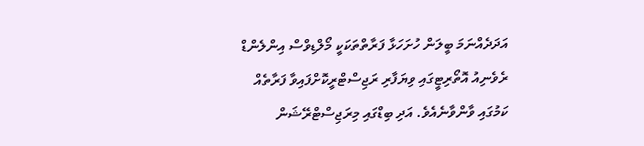އަދަދެއްނަމަ ބީލަން ހުށަހަޅާ ފަރާތްތަކަކީ މޯލްޑިވްސް އިންލެންޑް ރެވެނިއު އޮތޯރިޓީގައި ވިޔަފާރި ރަޖިސްޓްރީކޮށްފައިވާ ފަރާތެއް ކަމުގައި ވާންވާނެއެވެ. އަދި ބިޑްގައި މިރަޖިސްޓްރޭޝަން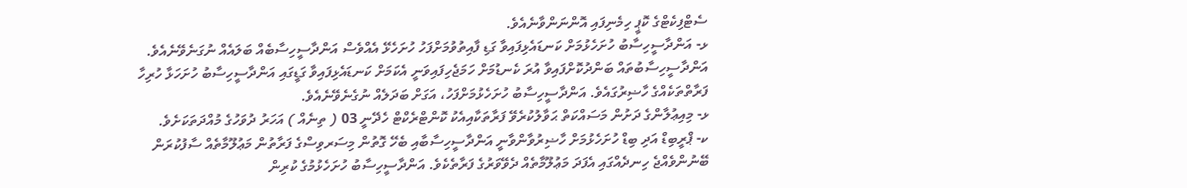ސެޓްފިކެޓްގެ ކޮޕީ ހިމެނިފައި އޮންނަންވާނެއެވެ.
ޅ- އަންދާސީހިސާބު ހުށަހެޅުމަށް ކަނޑައެޅިފައިވާ ގަޑި ފާއިތުވުމަށްފަހު ހުށަހެޅޭ އެއްވެސް އަންދާސީހިސާބެއް ބަލައެއް ނުގަނެވޭނެއެވެ. އަންދާސީހިސާބުތައް ބަންދުކޮށްފައިވާ އުރަ ކެނޑުމަށް ހަމަޖެހިފައިވަނީ އެކަމަށް ކަނޑައެޅިފައިވާ ގަޑީގައި އަންދާސީހިސާބު ހުށަހަޅާ ހުރިހާ ފަރާތްތަކެއްގެ ހާޟިރުގައެވެ. އަންދާސީހިސާބު ހުށަހެޅުމަށްފަހު، އަގަށް ބަދަލެއް ނުގެނެވޭނެއެވެ.
ޅ- މިއިޢުލާންގެ ދަށުން މަސައްކަތް ޙަވާލުކުރެވޭ ފަރާތަކާއިއެކު ކޮންޓްރެކްޓް ހެދޭނީ 03 ( ތިނެއް ) އަހަރު ދުވަހުގެ މުއްދަތަކަށެވެ.
ކ- ޕްރީބިޑް އަދި ބިޑް ހުށަހެޅުމަށް ހާޟިރުވާންވާނީ އަންދާސީހިސާބާއި ބެހޭ ގޮތުން މިސަރވިސްގެ ފަރާތުން މަޢުލޫމާތެއް ސާފުކުރަން ބޭނުންވެއްޖެ ހިނދެއްގައި އެފަދަ މަޢުލޫމާތެއް ދެވޭވަރުގެ ފަރާތެކެވެ. އަންދާސީހިސާބު ހުށަހެޅުމުގެ ކުރިން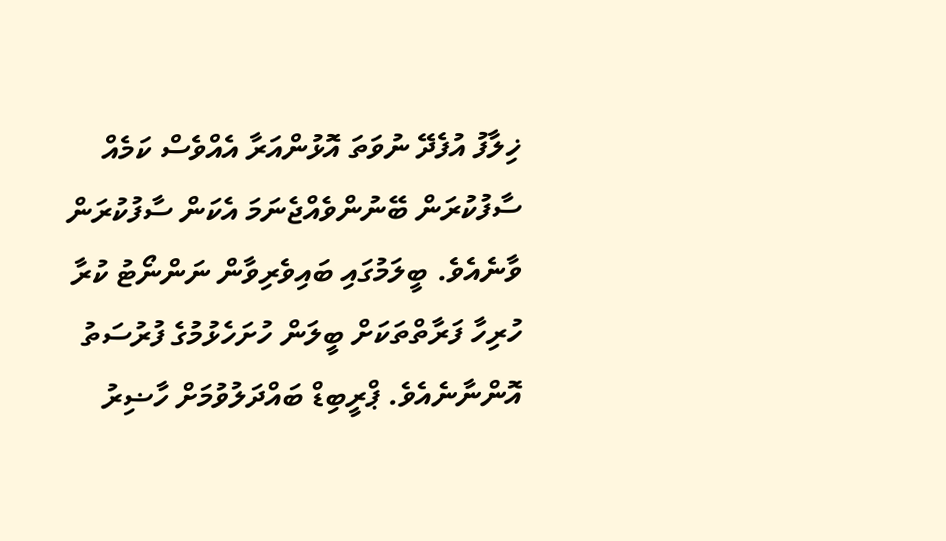ޚިލާފު އުފެދޭ ނުވަތަ އޮޅުންއަރާ އެއްވެސް ކަމެއް ސާފުކުރަން ބޭނުންވެއްޖެނަމަ އެކަން ސާފުކުރަން ވާނެއެވެ. ބީލަމުގައި ބައިވެރިވާން ނަންނޯޓު ކުރާ ހުރިހާ ފަރާތްތަކަށް ބީލަން ހުށަހެޅުމުގެ ފުރުސަތު އޮންނާނެއެވެ. ޕްރީބިޑް ބައްދަލުވުމަށް ހާޟިރު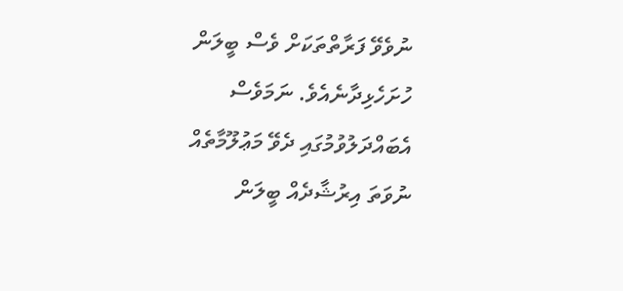ނުވެވޭ ފަރާތްތަކަށް ވެސް ބީލަން ހުށަހެޅިދާނެއެވެ. ނަމަވެސް އެބައްދަލުވުމުގައި ދެވޭ މަޢުލޫމާތެއް ނުވަތަ އިރުޝާދެއް ބީލަން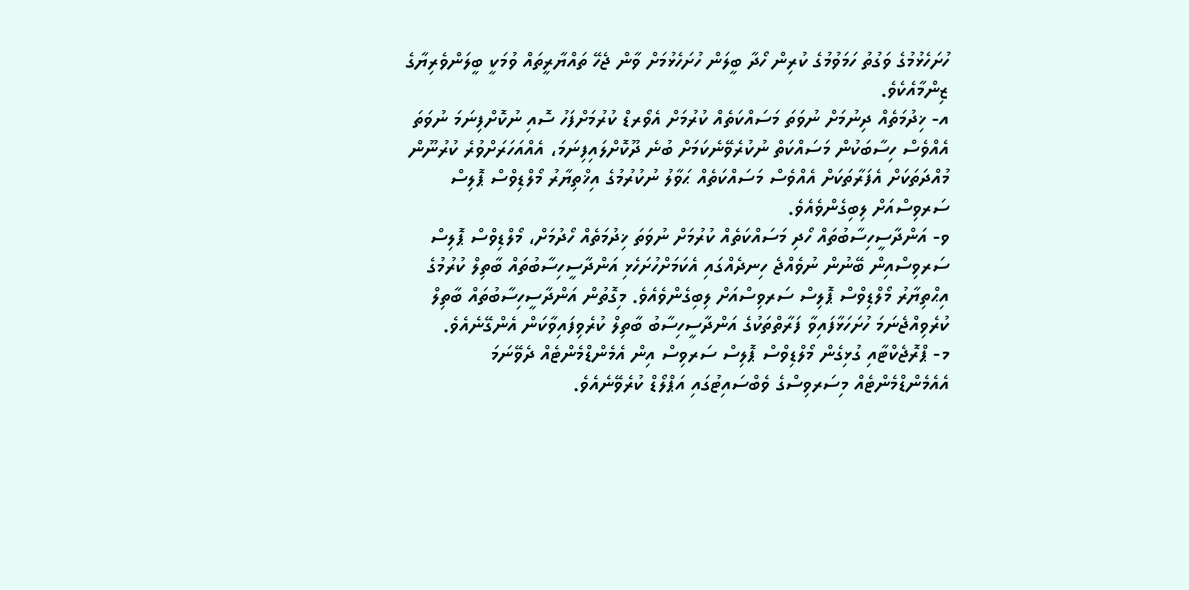ހުށަހެޅުމުގެ ވަގުތު ހަމަވުމުގެ ކުރިން ހޯދާ ބީލަން ހުށަހެޅުމަށް ވާން ޖެހޭ ތައްޔާރީތައް ވުމަކީ ބީލަންވެރިޔާގެ ޒިންމާއެކެވެ.
އ- ޚިދުމަތެއް ދިނުމަށް ނުވަތަ މަސައްކަތެއް ކުރުމަށް އެވޯރޑް ކުރުމަށްފަހު ސޮއި ނުކޮށްފިނަމަ ނުވަތަ އެއްވެސް ހިސާބަކުން މަސައްކަތް ނުކުރެވޭނެކަމަށް ބުނެ ދޫކޮށްލައިފިނަމަ، އެއްއަހަރަށްވުރެ ކުރުނޫން މުއްދަތަކަށް އެފަރާތަކަށް އެއްވެސް މަސައްކަތެއް ޙަވާލު ނުކުރުމުގެ އިޚްތިޔާރު މޯލްޑިވްސް ޕޮލިސް ސަރވިސްއަށް ލިބިގެންވެއެވެ.
ވ- އަންދާސީހިސާބުތައް ހޯދި މަސައްކަތެއް ކުރުމަށް ނުވަތަ ޚިދުމަތެއް ހޯދުމަށް، މޯލްޑިވްސް ޕޮލިސް ސަރވިސްއިން ބޭނުން ނުވެއްޖެ ހިނދެއްގައި އެކަމަށްހުށަހެޅި އަންދާސީހިސާބުތައް ބާތިލް ކުރުމުގެ އިޙްތިޔާރު މޯލްޑިވްސް ޕޮލިސް ސަރވިސްއަށް ލިބިގެންވެއެވެ. މިގޮތުން އަންދާސީހިސާބުތައް ބާތިލް ކުރެވިއްޖެނަމަ ހުށަހަޅާފައިވާ ފަރާތްތަކުގެ އަންދާސީހިސާބު ބާތިލް ކުރެވިފައިވާކަން އެންގޭނެއެވެ.
މ- ޕްރޮޖެކްޓާއި ގުޅިގެން މޯލްޑިވްސް ޕޮލިސް ސަރވިސް އިން އެމެންޑްމެންޓެއް ދެވޭނަމަ އެއެމެންޑްމެންޓެއް މިސަރވިސްގެ ވެބްސައިޓުގައި އަޕްލޯޑް ކުރެވޭނެއެވެ.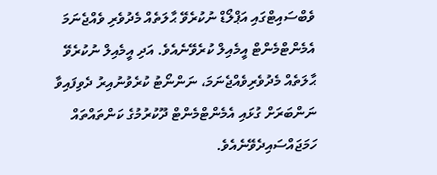ވެބްސައިޓްގައި އަޕްލޯޑް ނުކުރެވޭ ޙާލަތެއް މެދުވެރި ވެއްޖެނަމަ އެމެންޓްމެންޓް އީމެއިލް ކުރެވޭނެއެވެ. އަދި އީމެއިލް ނުކުރެވޭ ޙާލަތެއް މެދުވެރިވެއްޖެނަމަ، ނަންނޯޓު ކުރެވުނުއިރު ދެވިފައިވާ ނަންބަރަށް ގުޅައި އެމެންޓްމެންޓް ދޫކުރުމުގެ ކަންތައްތައް ހަމަޖައްސައިދެވޭނެއެވެ.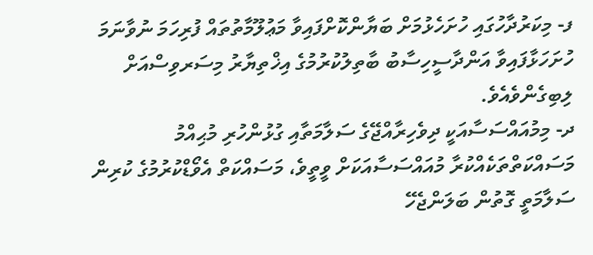ފ- މިކަރުދާހުގައި ހުށަހެޅުމަށް ބަޔާންކޮށްފައިވާ މަޢުލޫމާތުތައް ފުރިހަމަ ނުވާނަމަ ހުށަހަޅާފައިވާ އަންދާސީހިސާބު ބާތިލުކުރުމުގެ އިޚްތިޔާރު މިސަރވިސްއަށް ލިބިގެންވެއެވެ.
ދ- މިމުއައްސަސާއަކީ ދިވެހިރާއްޖޭގެ ސަލާމަތާއި ގުޅުންހުރި މުޙިއްމު މަސައްކަތްތަކެއްކުރާ މުއައްސަސާއަކަށް ވީތީވެ، މަސައްކަތް އެވޯޑްކުރުމުގެ ކުރިން ސަލާމަތީ ގޮތުން ބަލަންޖެހޭ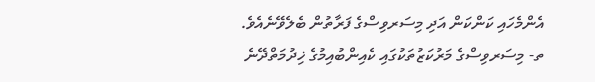އެންމެހައި ކަންކަން އަދި މިސަރވިސްގެ ފަރާތުން ބެލެވޭނެއެވެ.
ތ- މިސަރވިސްގެ މަރުކަޒުތަކުގައި ކެއިންބުއިމުގެ ޚިދުމަތްދޭނެ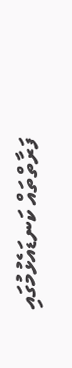ފަރާތްތައް ކަނޑައެޅުމުގައި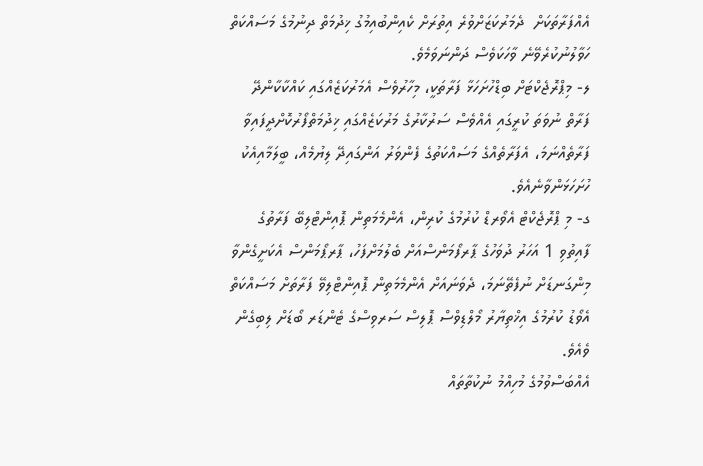އެއްފަރާތަކަށް  ދެމަރުކަޒަށްވުރެ އިތުރަށް ކެއިންބުއިމުގު ޚިދުމަތް ދިނުމުގެ މަސައްކަތް ހަވާލުނުކުރެވޭނެ ވާހަކަވެސް ދަންނަވަމެވެ.
ލ- މިޕްރޮޖެކްޓަށް ބިޑްހުށަހަޅާ ފަރާތަކީ، މިހާރުވެސް އެމަރުކަޒެއްގައި ކައްކާކާންދޭ ފަރާތް ނުވަތަ ކުރީގައި އެއްވެސް ސަރުކާރުގެ މަރުކަޒެއްގައި ޚިދުމަތްފޯރުކޮށްދީފައިވާ ފަރާތެއްނަމަ، އެފަރާތެއްގެ މަސައްކަތުގެ ފެންވަރު އަންގައިދޭ ލިޔުމެއް، ބީލަމާއިއެކު ހުށަހަޅަންވާނެއެވެ.
ގ- މި ޕްރޮޖެކްޓް އެވޯރޑް ކުރުމުގެ ކުރިން، އެންމެމަތިން ޕޮއިންޓްލިބޭ ފަރާތުގެ ފާއިތުވި 1 އަހަރު ދުވަހުގެ ޕާރފޯމަންސްއަށް ބެލުމަށްފަހު، ޕާރޕޯމަންސް އެކަށީގެންވާ މިންގަނޑަށް ނުފެތޭނަމަ، ދެވަނައަށް އެންމެމަތިން ޕޮއިންޓްލިވޭ ފަރާތަށް މަސައްކަތް އެވޯޑު ކުރުމުގެ އިޚްތިޔާރު މޯލްޑިވްސް ޕޮލިސް ސަރވިސްގެ ޓެންޑަރ ބޯޑަށް ލިބިގެން ވެއެވެ.
އެއްބަސްވުމުގެ މުހިއްމު ނުކުތާތައް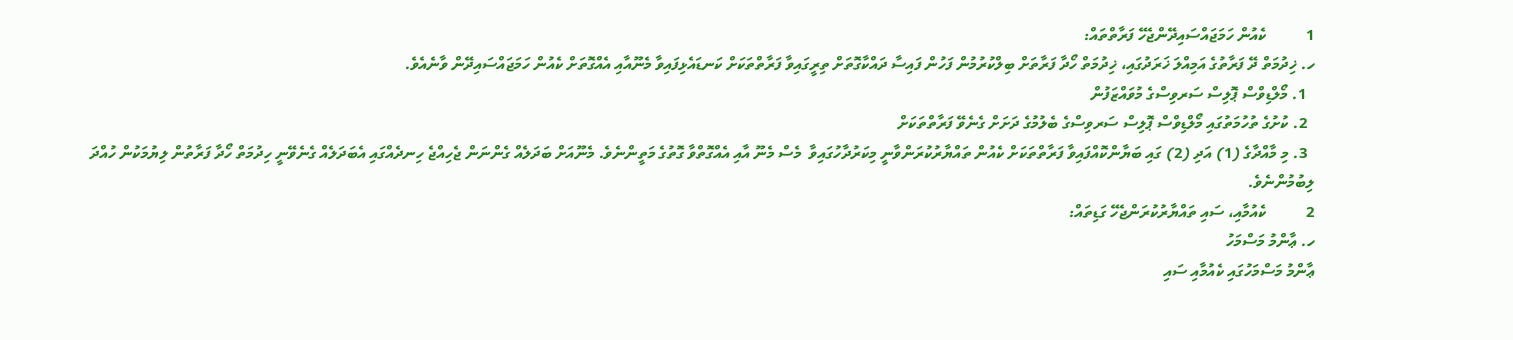1          ކެއުން ހަމަޖައްސައިދޭންޖެހޭ ފަރާތްތައް:
ހ. ޚިދުމަތް ދޭ ފަރާތުގެ އަމިއްލަ ޚަރަދުގައި، ޚިދުމަތް ހޯދާ ފަރާތަށް ބިލްކުރުމުން ފަހުން ފައިސާ ދައްކާގޮތަށް ތިރީގައިވާ ފަރާތްތަކަށް ކަނޑައެޅިފައިވާ މެނޫއާއި އެއްގޮތަށް ކެއުން ހަމަޖައްސައިދޭން ވާނެއެވެ.
  1. މޯލްޑިވްސް ޕޮލިސް ސަރވިސްގެ މުވައްޒަފުން
  2. ކުށުގެ ތުހުމަތުގައި މޯލްޑިވްސް ޕޮލިސް ސަރވިސްގެ ބެލުމުގެ ދަށަށް ގެނެވޭ ފަރާތްތަކަށް
  3. މި މާއްދާގެ (1) އަދި (2) ގައި ބަޔާންކޮއްފައިވާ ފަރާތްތަކަށް ކެއުން ތައްޔާރުކުރަންވާނީ މިކަރުދާހުގައިވާ  މެސް މެނޫ އާއި އެއްގޮތްވާ ގޮތުގެ މަތީންނެވެ. މެނޫއަށް ބަދަލެއް ގެންނަން ޖެހިއްޖެ ހިނދެއްގައި އެބަދަލެއް ގެނެވޭނީ ހިދުމަތް ހޯދާ ފަރާތުން ލިޔުމަކުން ހުއްދަ ލިބުމުންނެވެ.
2          ކެއުމާއި، ސައި ތައްޔާރުކުރަންޖެހޭ ގަޑިތައް:
ހ. ޢާންމު މަސްމަހު
ޢާންމު މަސްމަހުގައި ކެއުމާއި ސައި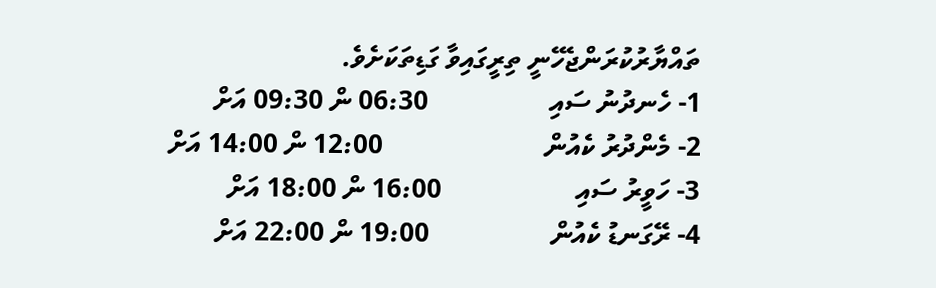ތައްޔާރުކުރަންޖެހޭނީ ތިރީގައިވާ ގަޑިތަކަށެވެ.
1- ހެނދުނު ސައި                  06:30 ން 09:30 އަށް
2- މެންދުރު ކެއުން                        12:00 ން 14:00 އަށް
3- ހަވީރު ސައި                    16:00 ން 18:00 އަށް
4- ރޭގަނޑު ކެއުން                  19:00 ން 22:00 އަށް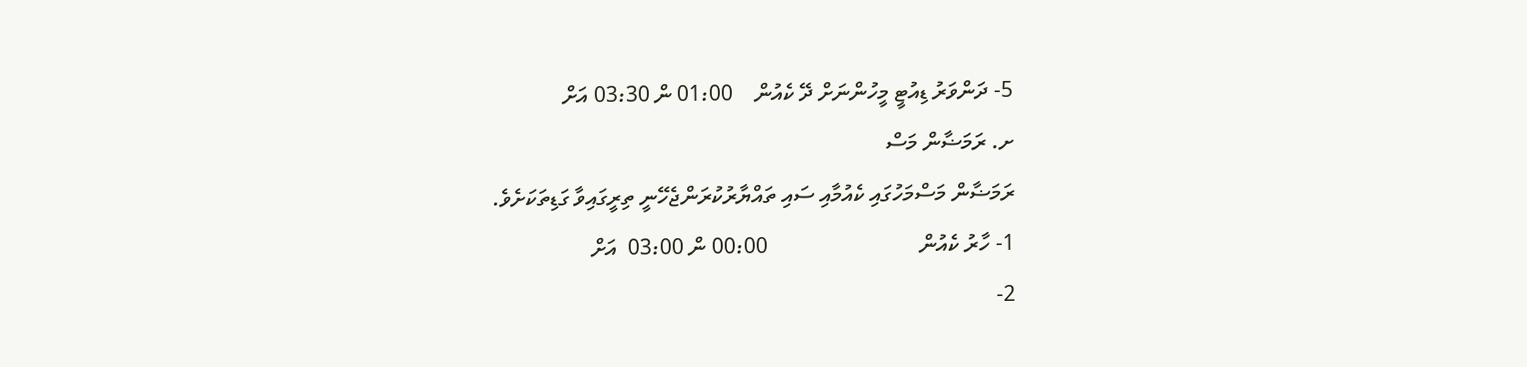5- ދަންވަރު ޑިއުޓީ މީހުންނަށް ދޭ ކެއުން    01:00 ން 03:30 އަށް
ށ. ރަމަޟާން މަސް
ރަމަޟާން މަސްމަހުގައި ކެއުމާއި ސައި ތައްޔާރުކުރަންޖެހޭނީ ތިރީގައިވާ ގަޑިތަކަށެވެ.
1- ހާރު ކެއުން                            00:00 ން 03:00  އަށް
2-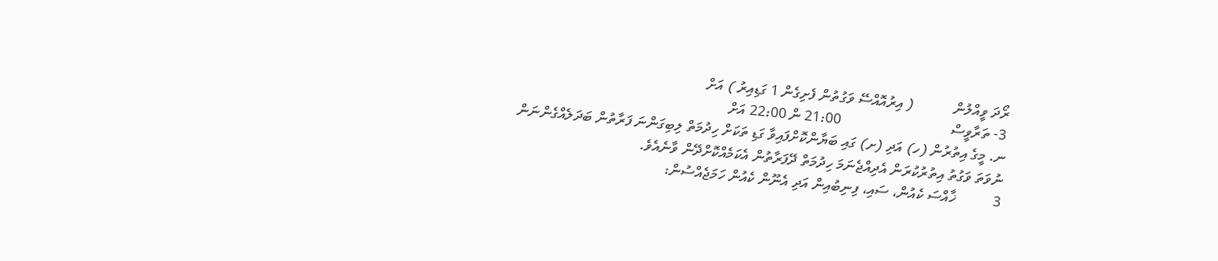ރޯދަ ވީއްލުން           ( އިރުއޮއްސޭ ވަގުތުން ފެށިގެން 1 ގަޑިއިރު ) އަށް
3- ތަރާވީސް                              21:00 ން 22:00 އަށް
ނ. މީގެ އިތުރުން (ހ) އަދި (ށ) ގައި ބަޔާންކޮށްފައިވާ ގަޑި ތަކަށް ހިދުމަތް ލިބިގަންނަ ފަރާތުން ބަދަލެއްގެންނަން ނުވަތަ ވަގުތު އިތުރުކުރަން އެދިއްޖެނަމަ ހިދުމަތް ދޭފަރާތުން އެކަމެއްކޮށްދޭން ވާނެއެވެ.
3          ޚާއްސަ ކެއުން، ސައި، ފިނިބުއިން އަދި އެނޫން ކެއުން ހަމަޖެއްސުން: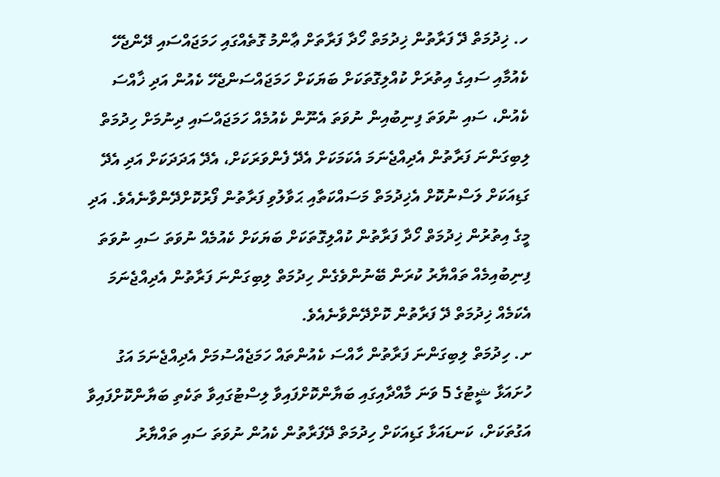ހ. ޚިދުމަތް ދޭ ފަރާތުން ޚިދުމަތް ހޯދާ ފަރާތަށް ޢާންމު ގޮތެއްގައި ހަމަޖައްސައި ދޭންޖެހޭ ކެއުމާއި ސައިގެ އިތުރަށް ކުއްލިގޮތަކަށް ބަޔަކަށް ހަމަޖައްސަންޖެހޭ ކެއުން އަދި ޚާއްސަ ކެއުން، ސައި ނުވަތަ ފިނިބުއިން ނުވަތަ އެނޫން ކެއުމެއް ހަމަޖައްސައި ދިނުމަށް ހިދުމަތް ލިބިގަންނަ ފަރާތުން އެދިއްޖެނަމަ އެކަމަކަށް އެދޭ ފެންވަރަކަށް، އެދޭ އަދަދަކަށް އަދި އެދޭ ގަޑިއަކަށް ލަސްނުކޮށް އެޚިދުމަތް މަސައްކަތާއި ޙަވާލުވި ފަރާތުން ފޯރުކޮށްދޭންވާނެއެވެ. އަދި މީގެ އިތުރުން ޚިދުމަތް ހޯދާ ފަރާތުން ކުއްލިގޮތަކަށް ބަޔަކަށް ކެއުމެއް ނުވަތަ ސައި ނުވަތަ ފިނިބުއިމެއް ތައްޔާރު ކުރަން ބޭނުންވެގެން ހިދުމަތް ލިބިގަންނަ ފަރާތުން އެދިއްޖެނަމަ އެކަމެއް ޚިދުމަތް ދޭ ފަރާތުން ކޮށްދޭންވާނެއެވެ.
ށ. ހިދުމަތް ލިބިގަންނަ ފަރާތުން ހާއްސަ ކެއުންތައް ހަމަޖެއްސުމަށް އެދިއްޖެނަމަ އަގު ހުށައަޅާ ޝީޓުގެ 5 ވަނަ މާއްދާއިގައި ބަޔާންކޮށްފައިވާ ލިސްޓުގައިވާ ތަކެތި ބަޔާންކޮށްފައިވާ އަގުތަކަށް، ކަނޑައަޅާ ގަޑިއަކަށް ހިދުމަތް ދޭފަރާތުން ކެއުން ނުވަތަ ސައި ތައްޔާރު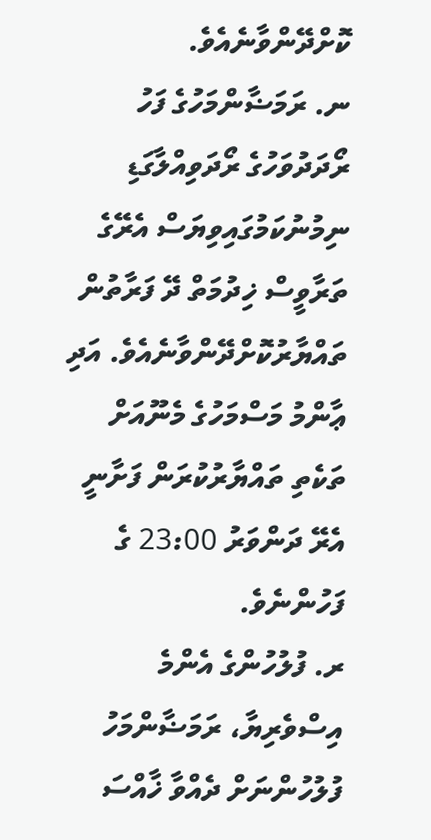ކޮށްދޭންވާނެއެވެ.
ނ. ރަމަޟާންމަހުގެ ފަހު ރޯދަދުވަހުގެ ރޯދަވިއްލާގަޑި ނިމުނުކަމުގައިވިޔަސް އެރޭގެ ތަރާވީސް ޚިދުމަތް ދޭ ފަރާތުން ތައްޔާރުކޮށްދޭންވާނެއެވެ. އަދި ޢާންމު މަސްމަހުގެ މެނޫއަށް ތަކެތި ތައްޔާރުކުރަން ފަށާނީ އެރޭ ދަންވަރު 23:00 ގެ ފަހުންނެވެ.
ރ. ފުލުހުންގެ އެންމެ އިސްވެރިޔާ، ރަމަޟާންމަހު ފުލުހުންނަށް ދެއްވާ ޚާއްސަ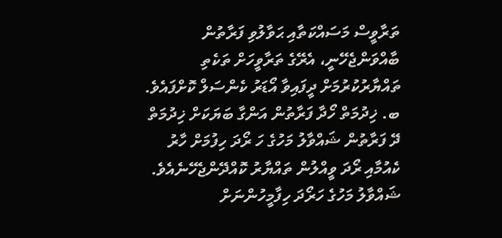ތަރާވީސް މަސައްކަތާއި ޙަވާލުވި ފަރާތުން ބާއްވަންޖެހޭނީ، އެރޭގެ ތަރާވީހަށް ތަކެތި ތައްޔާރުކުރުމަށް ދީފައިވާ އޯޑަރު ކެންސަލް ކޮށްފައެވެ.
ބ. ޚިދުމަތް ހޯދާ ފަރާތުން އަންގާ ބަޔަކަށް ޚިދުމަތް ދޭ ފަރާތުން ޝައްވާލު މަހުގެ ހަ ރޯދަ ހިފުމަށް ހާރު ކެއުމާއި ރޯދަ ވީއްލުން ތައްޔާރު ކޮއްދޭންޖެހޭނެއެވެ. ޝައްވާލު މަހުގެ ހަރޯދަ ހިފާމީހުންނަށް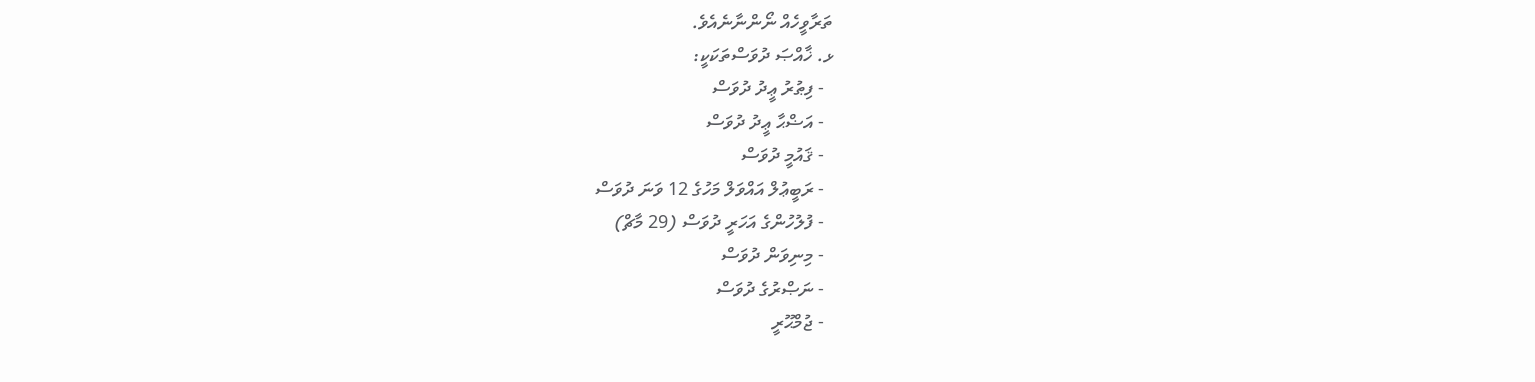ތަރާވީހެއް ނޯންނާނެއެވެ.
ޅ. ޚާއްޞަ ދުވަސްތަކަކީ:
  - ފިޠުރު ޢީދު ދުވަސް
  - އަޟްޙާ ޢީދު ދުވަސް
  - ޤައުމީ ދުވަސް
  - ރަބީޢުލް އައްވަލް މަހުގެ 12 ވަނަ ދުވަސް
  - ފުލުހުންގެ އަހަރީ ދުވަސް (29 މާޗް)
  - މިނިވަން ދުވަސް
  - ނަޞްރުގެ ދުވަސް
  - ޖުމްޙޫރީ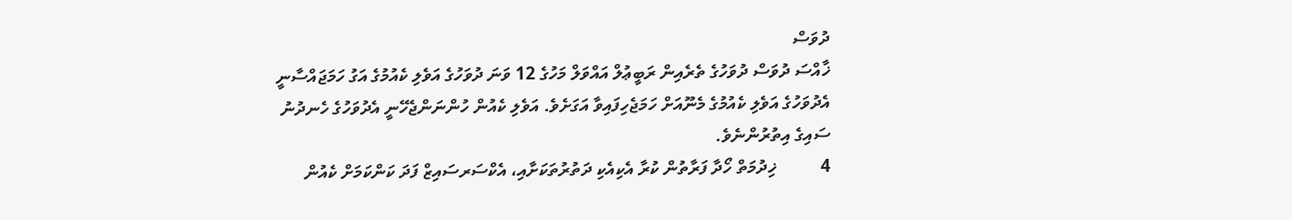ދުވަސް
ޚާއްސަ ދުވަސް ދުވަހުގެ ތެރެއިން ރަބީޢުލް އައްވަލް މަހުގެ 12 ވަނަ ދުވަހުގެ އަވެލި ކެއުމުގެ އަގު ހަމަޖައްސާނީ އެދުވަހުގެ އަވެލި ކެއުމުގެ މެނޫއަށް ހަމަޖެހިފައިވާ އަގަށެވެ. އަވެލި ކެއުން ހުންނަންޖެހޭނީ އެދުވަހުގެ ހެނދުނު ސައިގެ އިތުރުންނެވެ.
4          ޚިދުމަތް ހޯދާ ފަރާތުން ކުރާ އެކިއެކި ދަތުރުތަކަށާއި، އެކްސަރސައިޒް ފަދަ ކަންކަމަށް ކެއުން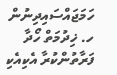ހަމަޖައްސައިދިނުން
ހ. ޚިދުމަތް ހޯދާ ފަރާތުންކުރާ އެކިއެކި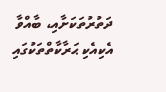ދަތުރުތަކަށާއި، ބާއްވާ އެކިއެކި ޙަރާކާތްތަކުގައި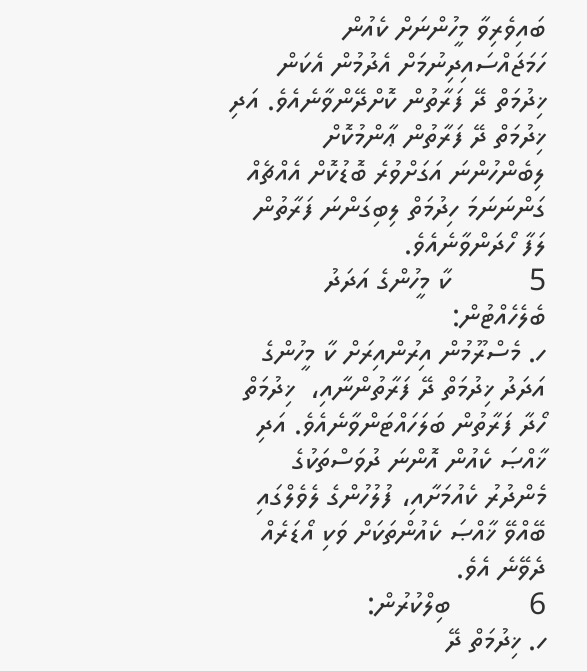ބައިވެރިވާ މީހުންނަށް ކެއުން ހަމަޖައްސައިދިނުމަށް އެދުމުން އެކަން ޚިދުމަތް ދޭ ފަރާތުން ކޮށްދޭންވާނެއެވެ. އަދި ޚިދުމަތް ދޭ ފަރާތުން ޢާންމުކޮށް ލިބެންހުންނަ އަގަށްވުރެ ބޮޑުކޮށް އެއްޗެއް ގަންނަނަމަ ހިދުމަތް ލިބިގަންނަ ފަރާތުން ލަފާ ހޯދަންވާނެއެވެ.
5          ކާ މީހުންގެ އަދަދު ބެލެހެއްޓުން:
ހ. މެސްރޫމުން އިރުންއިރަށް ކާ މީހުންގެ އަދަދު ޚިދުމަތް ދޭ ފަރާތުންނާއި،  ޚިދުމަތް ހޯދާ ފަރާތުން ބަލަހައްޓަންވާނެއެވެ. އަދި ޚާއްޞަ ކެއުން އޮންނަ ދުވަސްތަކުގެ މެންދުރު ކެއުމަށާއި، ފުލުހުންގެ ލެވެލްގައި ބޭއްވޭ ޚާއްޞަ ކެއުންތަކަށް ވަކި އޯޑަރެއް ދެވޭނެ އެވެ.
6          ބިލްކުރުން:
ހ. ޚިދުމަތް ދޭ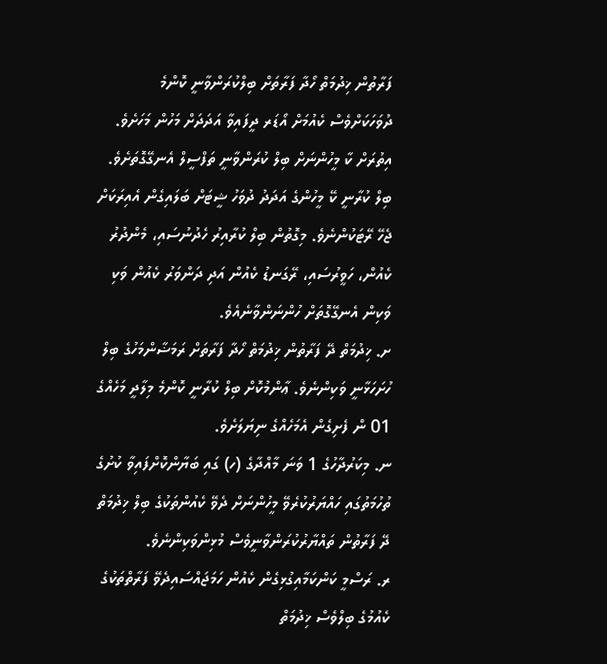ފަރާތުން ޚިދުމަތް ހޯދާ ފަރާތަށް ބިލްކުރަންވާނީ ކޮންމެ ދުވަހަކަށްވެސް ކެއުމަށް އޯޑަރ ދީފައިވާ އަދަދަށް މަހުން މަހަށެވެ. އިތުރަށް ކާ މީހުންނަށް ބިލް ކުރަންވާނީ ތަފްސީލް އެނގޭގޮތަށެވެ. ބިލް ކުރާނީ ކޭ މީހުންގެ އަދަދު ދުވަހު ޝީޓަށް ބަލައިގެން އެއިރަކަށް ޖެހޭ ރޭޓަކުންނެވެ. މިގޮތުން ބިލް ކުރާއިރު ހެދުނުސައި، މެންދުރު ކެއުން، ހަވީރުސައި، ރޭގަނޑު ކެއުން އަދި ދަންވަރު ކެއުން ވަކި ވަކިން އެނގޭގޮތަށް ހުންނަންވާނެއެވެ.
ށ. ޚިދުމަތް ދޭ ފަރާތުން ޚިދުމަތް ހޯދާ ފަރާތަށް ރަމަޟާންމަހުގެ ބިލް ހުށަހަޅާނީ ވަކިންނެވެ. ޢާންމުކޮށް ބިލް ކުރާނީ ކޮންމެ މިލާދީ މަހެއްގެ 01 ން ފެށިގެން އެމަހެއްގެ ނިޔަލަށެވެ.
ނ. މިކަރުދާހުގެ 1 ވަނަ މާއްދާގެ (ހ) ގައި ބަޔާންކޮށްފައިވާ ކުށުގެ ތުހުމަތުގައި ހައްޔަރުކުރެވޭ މީހުންނަށް ދެވޭ ކެއުންތަކުގެ ބިލް ޚިދުމަތް ދޭ ފަރާތުން ތައްޔާރުކުރަންވާނީވެސް މުޅިންވަކިންނެވެ.
ރ. ރަސްމީ ކަންކަމާއިގުޅިގެން ކެއުން ހަމަޖައްސައިދެވޭ ފަރާތްތަކުގެ ކެއުމުގެ ބިލްވެސް ޚިދުމަތް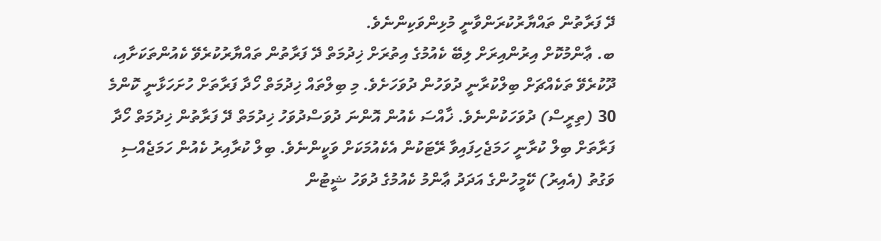ދޭ ފަރާތުން ތައްޔާރުކުރަންވާނީ މުޅިންވަކިންނެވެ.
ބ. ޢާންމުކޮށް އިރުންއިރަށް ލިބޭ ކެއުމުގެ އިތުރަށް ޚިދުމަތް ދޭ ފަރާތުން ތައްޔާރުކުރެވޭ ކެއުންތަކަށާއި، ދޫކުރެވޭ ތަކެއްޗަށް ބިލްކުރާނީ ދުވަހުން ދުވަހަށެވެ. މި ބިލްތައް ޚިދުމަތް ހޯދާ ފަރާތަށް ހުށަހަޅާނީ ކޮންމެ 30 (ތިރީސް) ދުވަހަކުންނެވެ. ޚާއްސަ ކެއުން އޮންނަ ދުވަސްދުވަހު ޚިދުމަތް ދޭ ފަރާތުން ޚިދުމަތް ހޯދާ ފަރާތަށް ބިލް ކުރާނީ ހަމަޖެހިފައިވާ ރޭޓަކުން އެކެއުމަކަށް ވަކީންނެވެ. ބިލް ކުރާއިރު ކެއުން ހަމަޖެއްސި ވަގުތު (އެއިރު) ކޭމީހުންގެ އަދަދު ޢާންމު ކެއުމުގެ ދުވަހު ޝީޓުން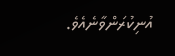އުނިކުރަންވާނެއެވެ.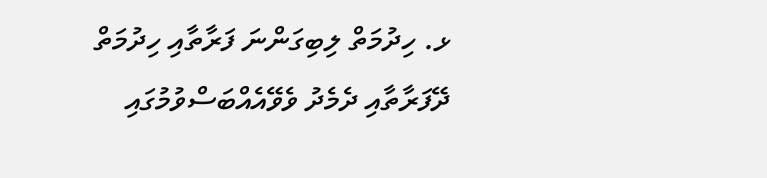ޅ. ހިދުމަތް ލިބިގަންނަ ފަރާތާއި ހިދުމަތް ދޭފަރާތާއި ދެމެދު ވެވޭއެއްބަސްވުމުގައި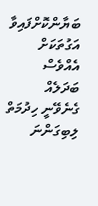ބަޔާންކޮށްފައިވާ އަގުތަކަށް އެއްވެސް ބަދަލެއް ގެނެވޭނީ ހިދުމަތް ލިބިގަންނަ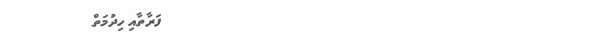ފަރާތާއި ހިދުމަތް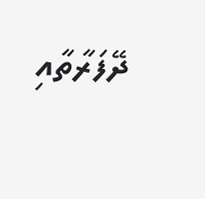ދޭފަރާތާއި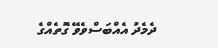ދެމެދު އެއްބަސްވެވޭ ގޮތެއްގެ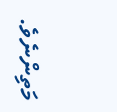މަތިންނެވެ.